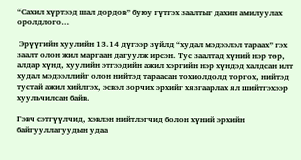“Сахил хүртээд шал дордов” буюу гүтгэх заалтыг дахин амилуулах оролдлого…

 Эрүүгийн хуулийн 13.14 дүгээр зүйлд “худал мэдээлэл тараах” гэх заалт олон жил маргаан дагуулж ирсэн. Тус заалтад хүний нэр төр, алдар хүнд, хуулийн этгээдийн ажил хэргийн нэр хүндэд халдсан илт худал мэдээллийг олон нийтэд тараасан тохиолдолд торгох, нийтэд тустай ажил хийлгэх, эсвэл зорчих эрхийг хязгаарлах ял шийтгэхээр хуульчилсан байв.

Гэвч сэтгүүлчид, хэвлэн нийтлэгчид болон хүний эрхийн байгууллагуудын удаа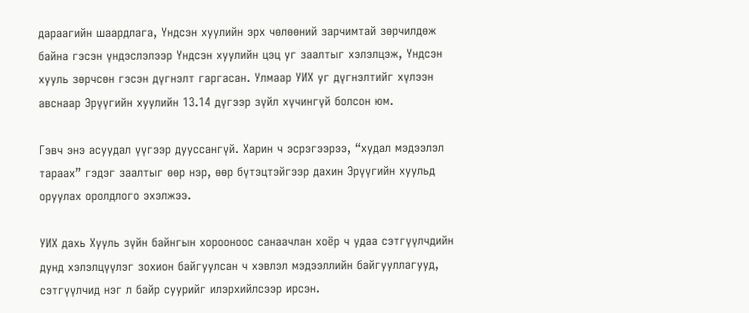дараагийн шаардлага, Үндсэн хуулийн эрх чөлөөний зарчимтай зөрчилдөж байна гэсэн үндэслэлээр Үндсэн хуулийн цэц уг заалтыг хэлэлцэж, Үндсэн хууль зөрчсөн гэсэн дүгнэлт гаргасан. Улмаар УИХ уг дүгнэлтийг хүлээн авснаар Эрүүгийн хуулийн 13.14 дүгээр зүйл хүчингүй болсон юм.

Гэвч энэ асуудал үүгээр дууссангүй. Харин ч эсрэгээрээ, “худал мэдээлэл тараах” гэдэг заалтыг өөр нэр, өөр бүтэцтэйгээр дахин Эрүүгийн хуульд оруулах оролдлого эхэлжээ.

УИХ дахь Хууль зүйн байнгын хорооноос санаачлан хоёр ч удаа сэтгүүлчдийн дунд хэлэлцүүлэг зохион байгуулсан ч хэвлэл мэдээллийн байгууллагууд, сэтгүүлчид нэг л байр суурийг илэрхийлсээр ирсэн.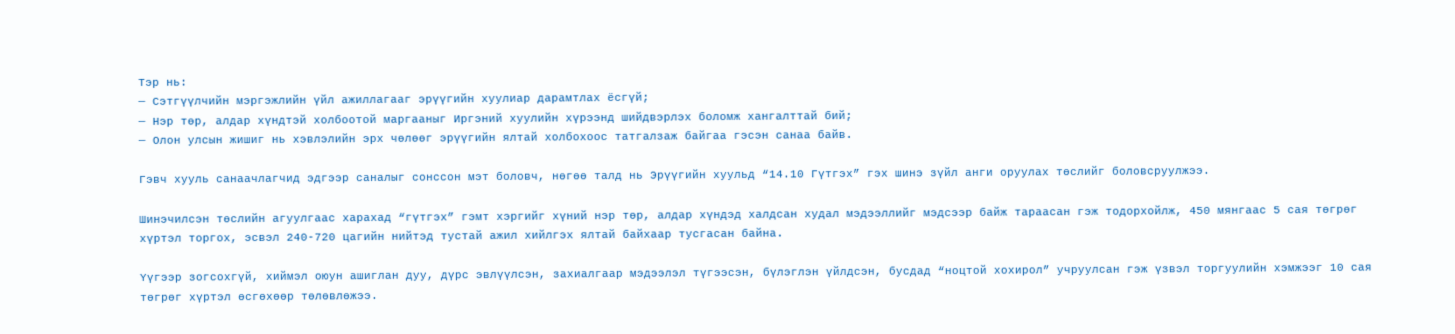Тэр нь:
— Сэтгүүлчийн мэргэжлийн үйл ажиллагааг эрүүгийн хуулиар дарамтлах ёсгүй;
— Нэр төр, алдар хүндтэй холбоотой маргааныг Иргэний хуулийн хүрээнд шийдвэрлэх боломж хангалттай бий;
— Олон улсын жишиг нь хэвлэлийн эрх чөлөөг эрүүгийн ялтай холбохоос татгалзаж байгаа гэсэн санаа байв.

Гэвч хууль санаачлагчид эдгээр саналыг сонссон мэт боловч, нөгөө талд нь Эрүүгийн хуульд “14.10 Гүтгэх” гэх шинэ зүйл анги оруулах төслийг боловсруулжээ.

Шинэчилсэн төслийн агуулгаас харахад “гүтгэх” гэмт хэргийг хүний нэр төр, алдар хүндэд халдсан худал мэдээллийг мэдсээр байж тараасан гэж тодорхойлж, 450 мянгаас 5 сая төгрөг хүртэл торгох, эсвэл 240-720 цагийн нийтэд тустай ажил хийлгэх ялтай байхаар тусгасан байна.

Үүгээр зогсохгүй, хиймэл оюун ашиглан дуу, дүрс эвлүүлсэн, захиалгаар мэдээлэл түгээсэн, бүлэглэн үйлдсэн, бусдад “ноцтой хохирол” учруулсан гэж үзвэл торгуулийн хэмжээг 10 сая төгрөг хүртэл өсгөхөөр төлөвлөжээ.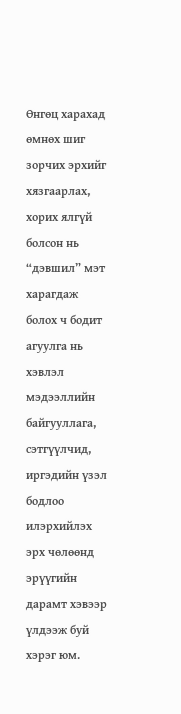Өнгөц харахад өмнөх шиг зорчих эрхийг хязгаарлах, хорих ялгүй болсон нь “дэвшил” мэт харагдаж болох ч бодит агуулга нь хэвлэл мэдээллийн байгууллага, сэтгүүлчид, иргэдийн үзэл бодлоо илэрхийлэх эрх чөлөөнд эрүүгийн дарамт хэвээр үлдээж буй хэрэг юм.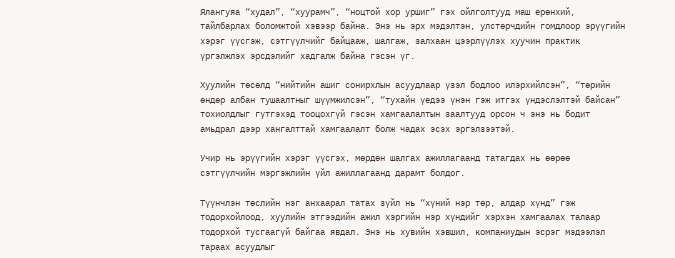Ялангуяа “худал”, “хуурамч”, “ноцтой хор уршиг” гэх ойлголтууд маш ерөнхий, тайлбарлах боломжтой хэвээр байна. Энэ нь эрх мэдэлтэн, улстөрчдийн гомдлоор эрүүгийн хэрэг үүсгэж, сэтгүүлчийг байцааж, шалгаж, залхаан цээрлүүлэх хуучин практик үргэлжлэх эрсдэлийг хадгалж байна гэсэн үг.

Хуулийн төсөлд “нийтийн ашиг сонирхлын асуудлаар үзэл бодлоо илэрхийлсэн”, “төрийн өндөр албан тушаалтныг шүүмжилсэн”, “тухайн үедээ үнэн гэж итгэх үндэслэлтэй байсан” тохиолдлыг гүтгэхэд тооцохгүй гэсэн хамгаалалтын заалтууд орсон ч энэ нь бодит амьдрал дээр хангалттай хамгаалалт болж чадах эсэх эргэлзээтэй.

Учир нь эрүүгийн хэрэг үүсгэх, мөрдөн шалгах ажиллагаанд татагдах нь өөрөө сэтгүүлчийн мэргэжлийн үйл ажиллагаанд дарамт болдог.

Түүнчлэн төслийн нэг анхаарал татах зүйл нь “хүний нэр төр, алдар хүнд” гэж тодорхойлоод, хуулийн этгээдийн ажил хэргийн нэр хүндийг хэрхэн хамгаалах талаар тодорхой тусгаагүй байгаа явдал. Энэ нь хувийн хэвшил, компаниудын эсрэг мэдээлэл тараах асуудлыг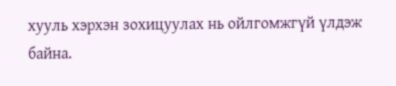хууль хэрхэн зохицуулах нь ойлгомжгүй үлдэж байна.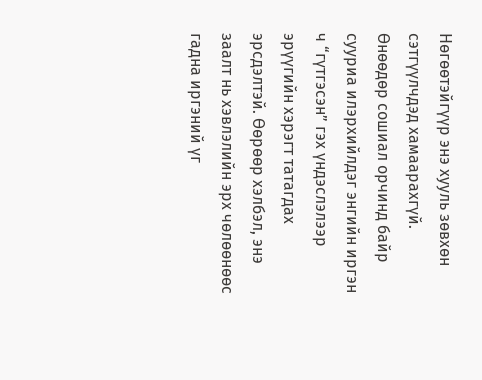Нөгөөтэйгүүр энэ хууль зөвхөн сэтгүүлчдэд хамаарахгүй. Өнөөдөр сошиал орчинд байр сууриа илэрхийлдэг энгийн иргэн ч “гүтгэсэн” гэх үндэслэлээр эрүүгийн хэрэгт татагдах эрсдэлтэй. Өөрөөр хэлбэл, энэ заалт нь хэвлэлийн эрх чөлөөнөөс гадна иргэний үг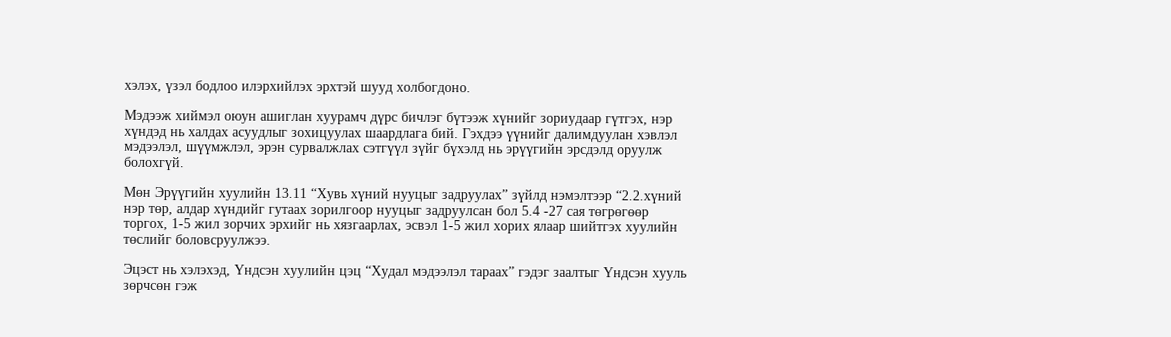хэлэх, үзэл бодлоо илэрхийлэх эрхтэй шууд холбогдоно.

Мэдээж хиймэл оюун ашиглан хуурамч дүрс бичлэг бүтээж хүнийг зориудаар гүтгэх, нэр хүндэд нь халдах асуудлыг зохицуулах шаардлага бий. Гэхдээ үүнийг далимдуулан хэвлэл мэдээлэл, шүүмжлэл, эрэн сурвалжлах сэтгүүл зүйг бүхэлд нь эрүүгийн эрсдэлд оруулж болохгүй.

Мөн Эрүүгийн хуулийн 13.11 “Хувь хүний нууцыг задруулах” зүйлд нэмэлтээр “2.2.хүний нэр төр, алдар хүндийг гутаах зорилгоор нууцыг задруулсан бол 5.4 -27 сая төгрөгөөр торгох, 1-5 жил зорчих эрхийг нь хязгаарлах, эсвэл 1-5 жил хорих ялаар шийтгэх хуулийн төслийг боловсруулжээ.

Эцэст нь хэлэхэд, Үндсэн хуулийн цэц “Худал мэдээлэл тараах” гэдэг заалтыг Үндсэн хууль зөрчсөн гэж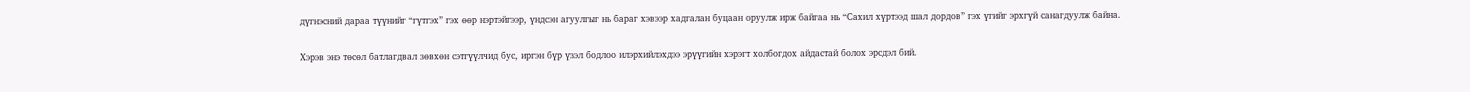дүгнэсний дараа түүнийг “гүтгэх” гэх өөр нэртэйгээр, үндсэн агуулгыг нь бараг хэвээр хадгалан буцаан оруулж ирж байгаа нь “Сахил хүртээд шал дордов” гэх үгийг эрхгүй санагдуулж байна.

Хэрэв энэ төсөл батлагдвал зөвхөн сэтгүүлчид бус, иргэн бүр үзэл бодлоо илэрхийлэхдээ эрүүгийн хэрэгт холбогдох айдастай болох эрсдэл бий.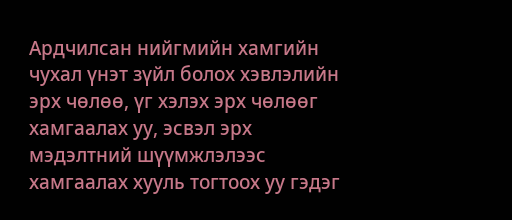Ардчилсан нийгмийн хамгийн чухал үнэт зүйл болох хэвлэлийн эрх чөлөө, үг хэлэх эрх чөлөөг хамгаалах уу, эсвэл эрх мэдэлтний шүүмжлэлээс хамгаалах хууль тогтоох уу гэдэг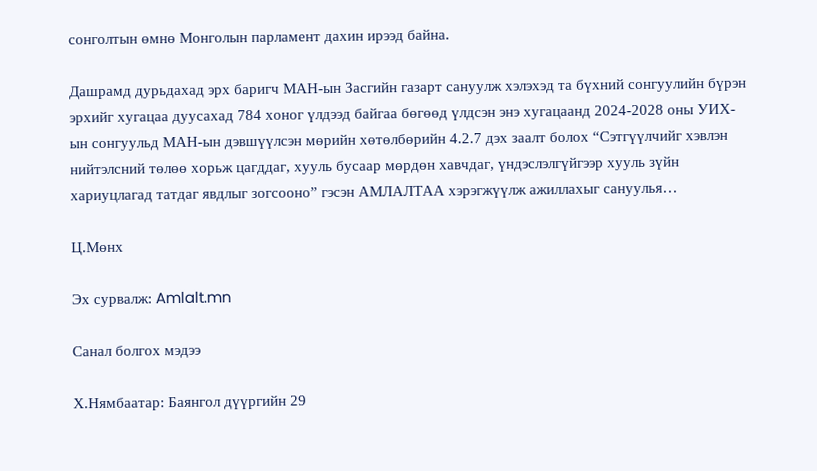сонголтын өмнө Монголын парламент дахин ирээд байна.

Дашрамд дурьдахад эрх баригч МАН-ын Засгийн газарт сануулж хэлэхэд та бүхний сонгуулийн бүрэн эрхийг хугацаа дуусахад 784 хоног үлдээд байгаа бөгөөд үлдсэн энэ хугацаанд 2024-2028 оны УИХ-ын сонгуульд МАН-ын дэвшүүлсэн мөрийн хөтөлбөрийн 4.2.7 дэх заалт болох “Сэтгүүлчийг хэвлэн нийтэлсний төлөө хорьж цагддаг, хууль бусаар мөрдөн хавчдаг, үндэслэлгүйгээр хууль зүйн хариуцлагад татдаг явдлыг зогсооно” гэсэн АМЛАЛТАА хэрэгжүүлж ажиллахыг сануулья…

Ц.Мөнх

Эх сурвалж: Amlalt.mn

Санал болгох мэдээ

Х.Нямбаатар: Баянгол дүүргийн 29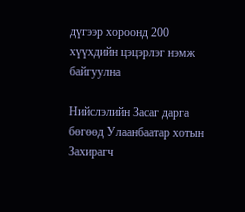дүгээр хороонд 200 хүүхдийн цэцэрлэг нэмж байгуулна

Нийслэлийн Засаг дарга бөгөөд Улаанбаатар хотын Захирагч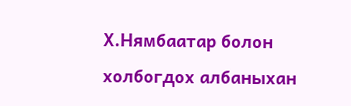Х.Нямбаатар болон холбогдох албаныхан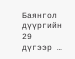Баянгол дүүргийн 29 дүгээр …